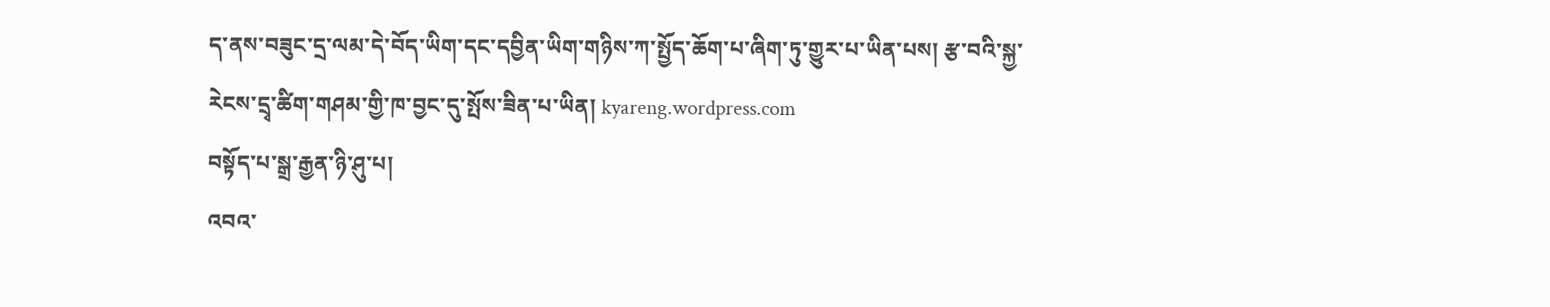ད་ནས་བཟུང་དྲ་ལམ་དེ་བོད་ཡིག་དང་དབྱིན་ཡིག་གཉིས་ཀ་སྤྱོད་ཆོག་པ་ཞིག་ཏུ་གྱུར་པ་ཡིན་པས། རྩ་བའི་སྐྱ་རེངས་དྲྭ་ཚིག་གཤམ་གྱི་ཁ་བྱང་དུ་སྤོས་ཟིན་པ་ཡིན། kyareng.wordpress.com
བསྟོད་པ་སྒྲ་རྒྱན་ཉི་ཤུ་པ།
འབའ་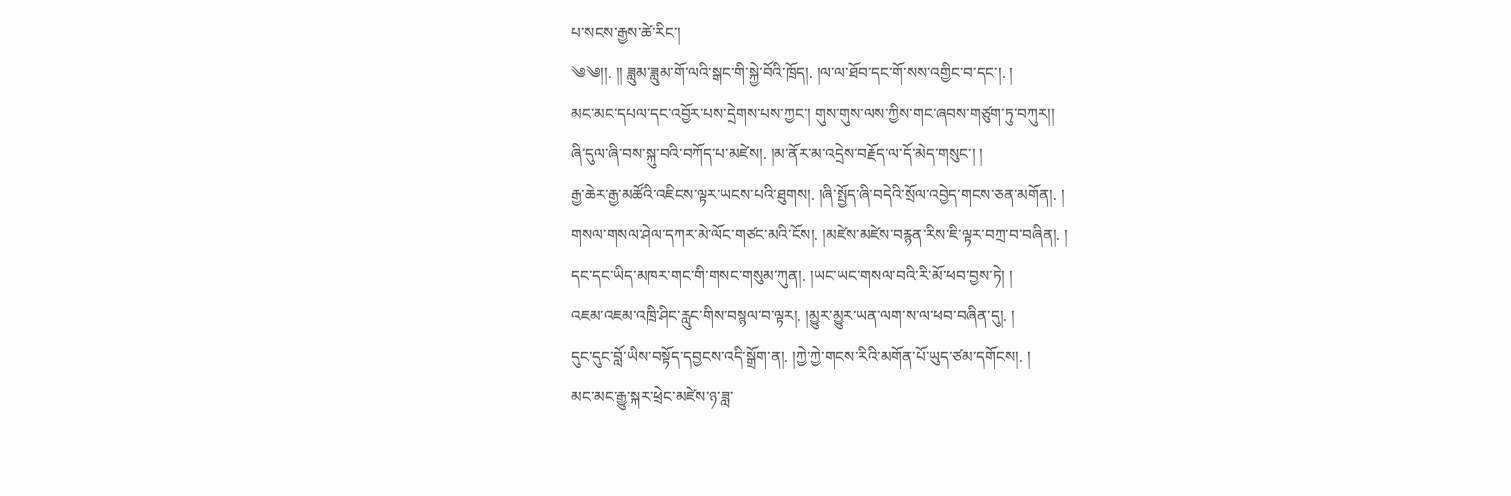པ་སངས་རྒྱས་ཚེ་རིང་།
༄༄།།. །། ཟླུམ་ཟླུམ་གོ་ལའི་སྒང་གི་སྐྱེ་བོའི་ཁྲོད།. །ལ་ལ་ཐོབ་དང་གོ་སས་འགྱིང་བ་དང་།. །
མང་མང་དཔལ་དང་འབྱོར་པས་དྲེགས་པས་ཀྱང་། གུས་གུས་ལས་ཀྱིས་གང་ཞབས་གཙུག་ཏུ་བཀུར།།
ཞི་དུལ་ཞི་བས་སྐུ་བའི་བཀོད་པ་མཛེས།. །མ་ནོར་མ་འདྲེས་བརྗོད་ལ་དོ་མེད་གསུང་། །
རྒྱ་ཆེར་རྒྱ་མཚོའི་འཇིངས་ལྟར་ཡངས་པའི་ཐུགས།. །ཞི་སྤྱོད་ཞི་བདེའི་སྲོལ་འབྱེད་གངས་ཅན་མགོན།. །
གསལ་གསལ་ཤེལ་དཀར་མེ་ལོང་གཙང་མའི་ངོས།. །མཛེས་མཛེས་བརྙན་རིས་ཇི་ལྟར་བཀྲ་བ་བཞིན།. །
དང་དང་ཡིད་མཁར་གང་གི་གསང་གསུམ་ཀུན།. །ཡང་ཡང་གསལ་བའི་རི་མོ་ཕབ་བྱས་ཏེ། །
འཇམ་འཇམ་འཁྲི་ཤིང་རླུང་གིས་བསྙལ་བ་ལྟར།. །མྱུར་མྱུར་ཡན་ལག་ས་ལ་ཕབ་བཞིན་དུ།. །
དུང་དུང་བློ་ཡིས་བསྟོད་དབྱངས་འདི་སྒྲོག་ན།. །ཀྱེ་ཀྱེ་གངས་རིའི་མགོན་པོ་ཡུད་ཙམ་དགོངས།. །
མང་མང་རྒྱུ་སྐར་ཕྲེང་མཛེས་ཉ་ཟླ་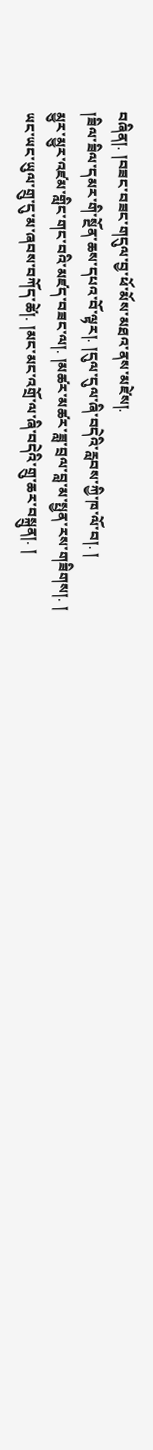བཞིན།. །བཟང་བཟང་གདུལ་བྱ་ཕོ་མོས་མཐའ་ནས་མཛེས།.
།ཟིལ་ཟིལ་དམར་གི་སྔོན་ཆས་དཔའ་བོ་ལྟར།. །དུལ་དུལ་ཞི་བདེའི་རླབས་ཀྱི་ཁ་ལོ་བ།. །
མྱུར་མྱུར་འཛམ་གླིང་གང་བའི་མཛད་བཟང་ལ།. །མཚར་མཚར་ཟླ་བྲལ་བླ་མ་སྤྱན་རས་གཟིགས།. །
ཡང་ཡང་ཡུལ་གྲུ་དུ་མ་ཞབས་བཀོད་ཚེ།. །མང་མང་འགྲོ་ལ་ཞི་བདེའི་གྲུ་ཆར་བསྐྲུན།. །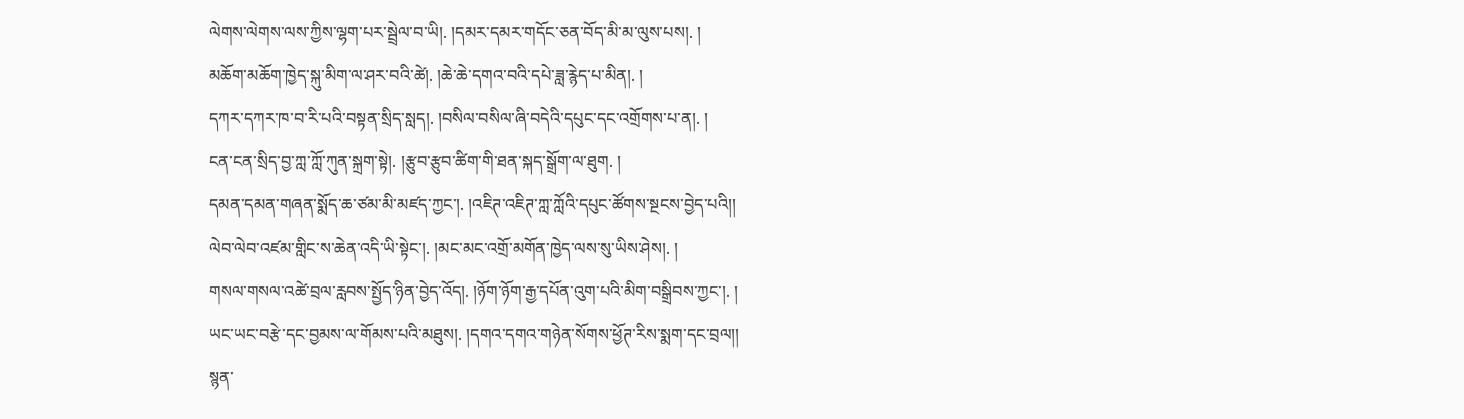ལེགས་ལེགས་ལས་ཀྱིས་ལྷག་པར་སྦྲེལ་བ་ཡི།. །དམར་དམར་གདོང་ཅན་བོད་མི་མ་ལུས་པས།. །
མཆོག་མཆོག་ཁྱེད་སྐུ་མིག་ལ་ཤར་བའི་ཚེ།. །ཆེ་ཆེ་དགའ་བའི་དཔེ་ཟླ་རྙེད་པ་མིན།. །
དཀར་དཀར་ཁ་བ་རི་པའི་བསྟན་སྲིད་སླད།. །བསིལ་བསིལ་ཞི་བདེའི་དཔུང་དང་འགྲོགས་པ་ན།. །
ངན་ངན་སྲིད་བྱ་ཀླ་ཀློ་ཀུན་སྐྲག་སྟེ།. །རྩུབ་རྩུབ་ཚིག་གི་ཐན་སྐད་སྒྲོག་ལ་ཐུག. །
དམན་དམན་གཞན་སྨོད་ཆ་ཙམ་མི་མཛད་ཀྱང་།. །འཇིཊ་འཇིཊ་ཀླ་ཀློའི་དཔུང་ཚོགས་སྔངས་བྱེད་པའི།།
ལེབ་ལེབ་འཛམ་གླིང་ས་ཆེན་འདི་ཡི་སྟེང་།. །མང་མང་འགྲོ་མགོན་ཁྱེད་ལས་སུ་ཡིས་ཤེས།. །
གསལ་གསལ་འཚེ་བྲལ་རླབས་སྤྱོད་ཉིན་བྱེད་འོད།. །ཉོག་ཉོག་རྒྱ་དཔོན་འུག་པའི་མིག་བསྒྲིབས་ཀྱང་།. །
ཡང་ཡང་བརྩེ་དང་བྱམས་ལ་གོམས་པའི་མཐུས།. །དགའ་དགའ་གཉེན་སོགས་ཕྱོཊ་རིས་སྨག་དང་བྲལ།།
སྙན་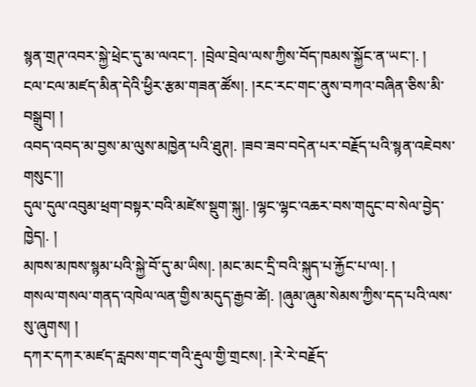སྙན་གྲཊ་འབར་སྐྱེ་ཕྲེང་དུ་མ་ལའང་།. །བྲེལ་བྲེལ་ལས་ཀྱིས་བོད་ཁམས་སྐྱོང་ན་ཡང་།. །
ངལ་ངལ་མཛད་མིན་དེའི་ཕྱིར་རྩམ་གཟན་ཚོས།. །རང་རང་གང་ནུས་བཀའ་བཞིན་ཅིས་མི་བསྒྲུབ། །
འབད་འབད་མ་བྱས་མ་ལུས་མཁྱེན་པའི་ཐུཊ།. །ཟབ་ཟབ་བདེན་པར་བརྗོད་པའི་སྙན་འཇེབས་གསུང་།།
དུལ་དུལ་འབུམ་ཕྲག་བསྟར་བའི་མཛེས་སྡུག་སྐུ།. །ལྷང་ལྷང་འཆར་བས་གདུང་བ་སེལ་བྱེད་ཁྱེད།. །
མཁས་མཁས་སྙམ་པའི་སྐྱེ་བོ་དུ་མ་ཡིས།. །མང་མང་དྲི་བའི་སྐུད་པ་རྐྱོང་པ་ལ།. །
གསལ་གསལ་གནད་འཁེལ་ལན་གྱིས་མདུད་རྒྱབ་ཚེ།. །ཞུམ་ཞུམ་སེམས་ཀྱིས་དད་པའི་ལས་སུ་ཞུགས། །
དཀར་དཀར་མཛད་རླབས་གང་གའི་རྡུལ་གྱི་གྲངས།. །རེ་རེ་བརྗོད་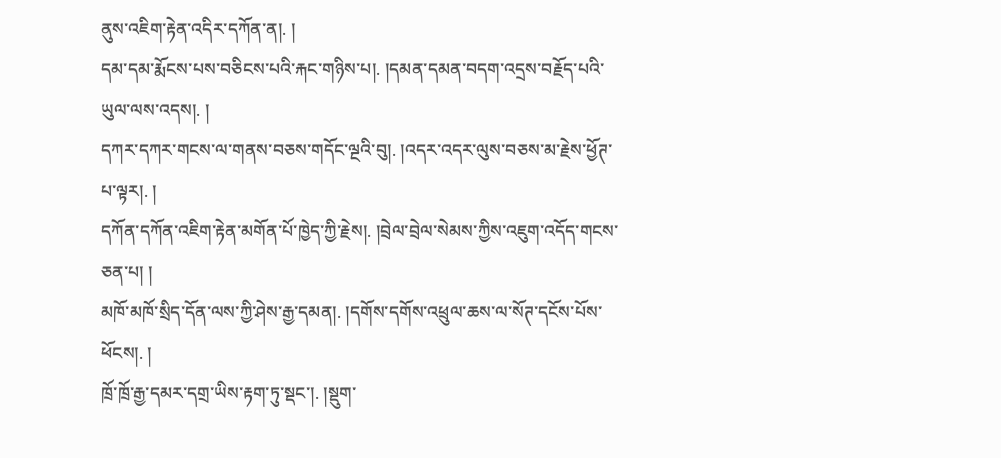ནུས་འཇིག་རྟེན་འདིར་དཀོན་ན།. །
དམ་དམ་རྨོངས་པས་བཅིངས་པའི་རྐང་གཉིས་པ།. །དམན་དམན་བདག་འདྲས་བརྗོད་པའི་ཡུལ་ལས་འདས།. །
དཀར་དཀར་གངས་ལ་གནས་བཅས་གདོང་ལྔའི་བུ།. །འདར་འདར་ལུས་བཅས་མ་རྗེས་ཕྱོཊ་པ་ལྟར།. །
དཀོན་དཀོན་འཇིག་རྟེན་མགོན་པོ་ཁྱེད་ཀྱི་རྗེས།. །བྲེལ་བྲེལ་སེམས་ཀྱིས་འཇུག་འདོད་གངས་ཅན་པ། །
མཁོ་མཁོ་སྲིད་དོན་ལས་ཀྱི་ཤེས་རྒྱ་དམན།. །དགོས་དགོས་འཕྲུལ་ཆས་ལ་སོཊ་དངོས་པོས་ཕོངས།. །
ཁྲོ་ཁྲོ་རྒྱ་དམར་དགྲ་ཡིས་རྟག་ཏུ་སྡང་།. །སྡུག་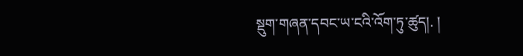སྡུག་གཞན་དབང་ཡ་ངའི་འོག་ཏུ་ཚུད།. །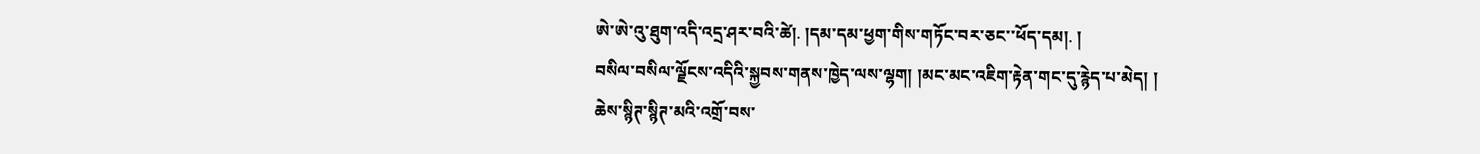ཨེ་ཨེ་འུ་ཐུག་འདི་འདྲ་ཤར་བའི་ཚེ།. །དམ་དམ་ཕྱག་གིས་གཏོང་བར་ཅང་་ཕོད་དམ།. །
བསིལ་བསིལ་ལྗོངས་འདིའི་སྐྱབས་གནས་ཁྱེད་ལས་ལྷག། །མང་མང་འཇིག་རྟེན་གང་དུ་རྙེད་པ་མེད། །
ཆེས་སྙིཊ་སྙིཊ་མའི་འགྲོ་བས་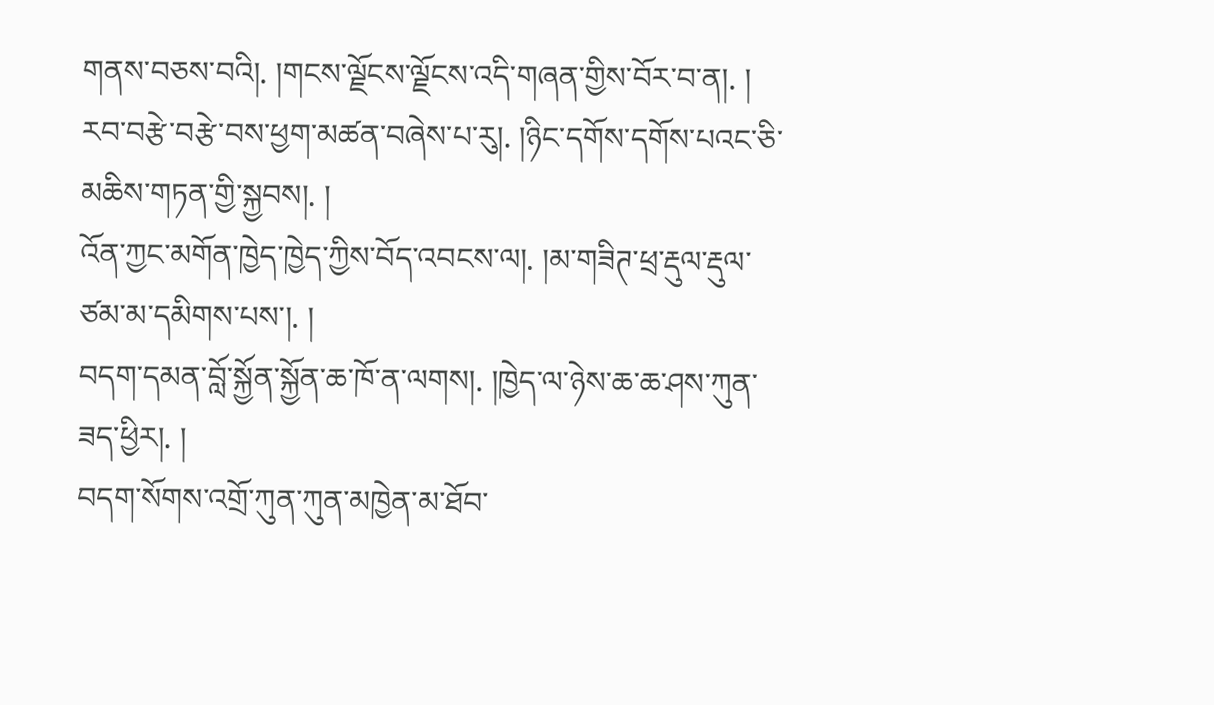གནས་བཅས་བའི།. །གངས་ལྗོངས་ལྗོངས་འདི་གཞན་གྱིས་བོར་བ་ན།. །
རབ་བརྩེ་བརྩེ་བས་ཕྱག་མཚན་བཞེས་པ་རུ།. །ཉིང་དགོས་དགོས་པའང་ཅི་མཆིས་གཏན་གྱི་སྐྱབས།. །
འོན་ཀྱང་མགོན་ཁྱེད་ཁྱེད་ཀྱིས་བོད་འབངས་ལ།. །མ་གཟིཊ་ཕྲ་རྡུལ་རྡུལ་ཙམ་མ་དམིགས་པས་།. །
བདག་དམན་བློ་སྐྱོན་སྐྱོན་ཆ་ཁོ་ན་ལགས།. །ཁྱེད་ལ་ཉེས་ཆ་ཆ་ཤས་ཀུན་ཟད་ཕྱིར།. །
བདག་སོགས་འགྲོ་ཀུན་ཀུན་མཁྱེན་མ་ཐོབ་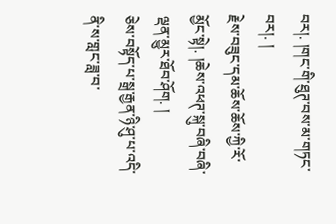བར།. །གང་གི་ཐུཊ་བས་མ་གཏང་བར།. །
རྗེས་བཟུང་དམ་ཆོས་ཆོས་ཀྱི་རོ་མྱོང་སྟེ།. །ཆེས་འཕཊ་སྐུ་བཞི་བཞི་ལྡན་མྱུར་ཐོབ་ཤོག. །
ཅེས་བསྟོད་པ་སྒྲ་རྒྱན་ཉི་ཤུ་པ་འདི་ནི་ས་གླང་ཟླ་བ་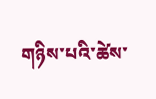གཉིས་པའི་ཚེས་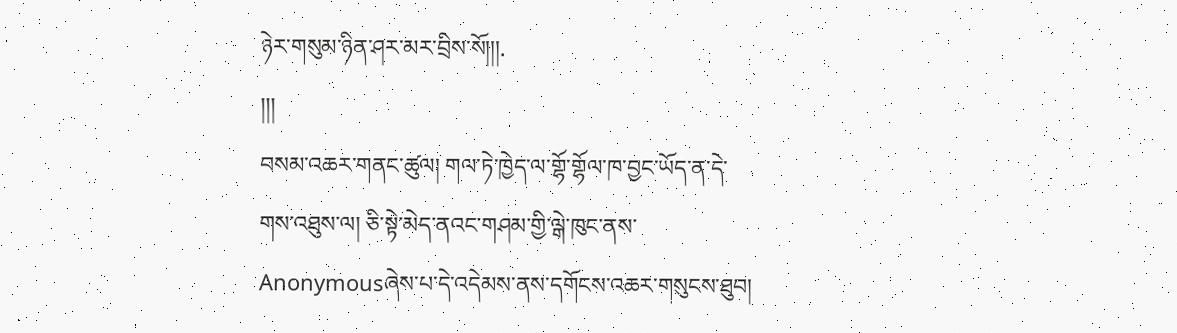ཉེར་གསུམ་ཉིན་ཤར་མར་བྲིས་སོ།།།.
།།།
བསམ་འཆར་གནང་ཚུལ། གལ་ཏེ་ཁྱེད་ལ་གྷོ་གྷོལ་ཁ་བྱང་ཡོད་ན་དེ་གས་འཐུས་ལ། ཅི་སྟེ་མེད་ནའང་གཤམ་གྱི་ལྒེ་ཁུང་ནས་Anonymousཞེས་པ་དེ་འདེམས་ནས་དགོངས་འཆར་གསུངས་ཐུབ།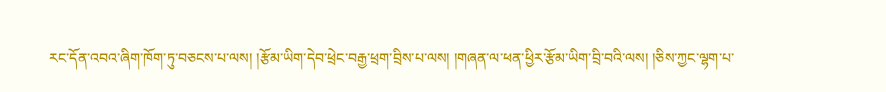རང་དོན་འབའ་ཞིག་ཁོག་ཏུ་བཅངས་པ་ལས། །རྩོམ་ཡིག་དེབ་ཕྲེང་བརྒྱ་ཕྲག་བྲིས་པ་ལས། །གཞན་ལ་ཕན་ཕྱིར་རྩོམ་ཡིག་བྲི་བའི་ལས། །ཅིས་ཀྱང་ལྷག་པ་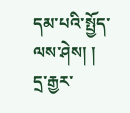དམ་པའི་སྤྱོད་ལས་ཤེས། །
དྲ་རྒྱར་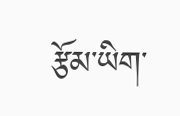རྩོམ་ཡིག་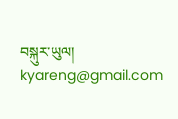བསྐུར་ཡུལ། kyareng@gmail.com